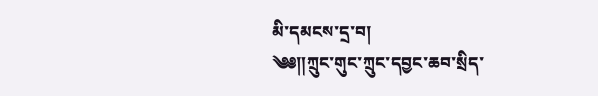མི་དམངས་དྲ་བ།
༄༅༎ཀྲུང་གུང་ཀྲུང་དབྱང་ཆབ་སྲིད་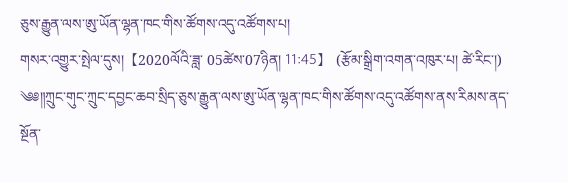ཅུས་རྒྱུན་ལས་ཨུ་ཡོན་ལྷན་ཁང་གིས་ཚོགས་འདུ་འཚོགས་པ།
གསར་འགྱུར་སྤེལ་དུས།  【2020ལོའི་ཟླ་ 05ཚེས་07ཉིན། 11:45】   (རྩོམ་སྒྲིག་འགན་འཁུར་པ། ཚེ་རིང་།)
༄༅༎ཀྲུང་གུང་ཀྲུང་དབྱང་ཆབ་སྲིད་ཅུས་རྒྱུན་ལས་ཨུ་ཡོན་ལྷན་ཁང་གིས་ཚོགས་འདུ་འཚོགས་ནས་རིམས་ནད་སྔོན་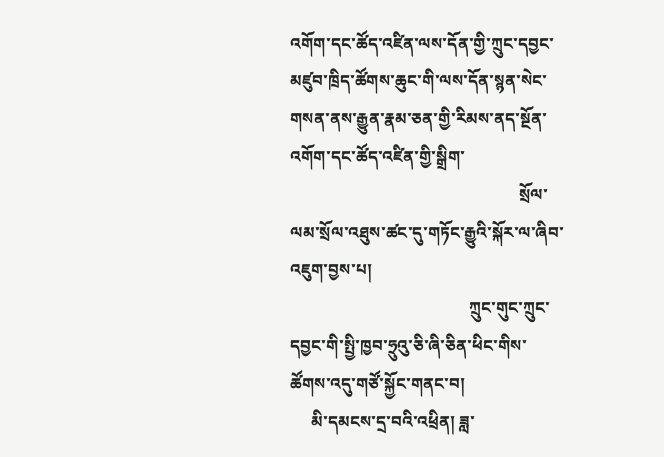འགོག་དང་ཚོད་འཛིན་ལས་དོན་གྱི་ཀྲུང་དབྱང་མཛུབ་ཁྲིད་ཚོགས་ཆུང་གི་ལས་དོན་སྙན་སེང་གསན་ནས་རྒྱུན་རྣམ་ཅན་གྱི་རིམས་ནད་སྔོན་འགོག་དང་ཚོད་འཛིན་གྱི་སྒྲིག་
                                                       སྲོལ་ལམ་སྲོལ་འཐུས་ཚང་དུ་གཏོང་རྒྱུའི་སྐོར་ལ་ཞིབ་འཇུག་བྱས་པ།
                                           ཀྲུང་གུང་ཀྲུང་དབྱང་གི་སྤྱི་ཁྱབ་ཧྲུའུ་ཅི་ཞི་ཅིན་ཕིང་གིས་ཚོགས་འདུ་གཙོ་སྐྱོང་གནང་བ།
     མི་དམངས་དྲ་བའི་འཕྲིན། ཟླ་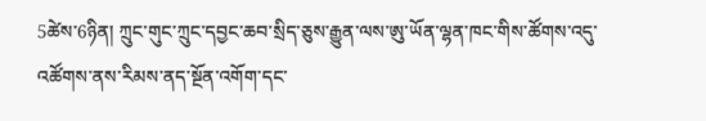5ཚེས་6ཉིན། ཀྲུང་གུང་ཀྲུང་དབྱང་ཆབ་སྲིད་ཅུས་རྒྱུན་ལས་ཨུ་ཡོན་ལྷན་ཁང་གིས་ཚོགས་འདུ་འཚོགས་ནས་རིམས་ནད་སྔོན་འགོག་དང་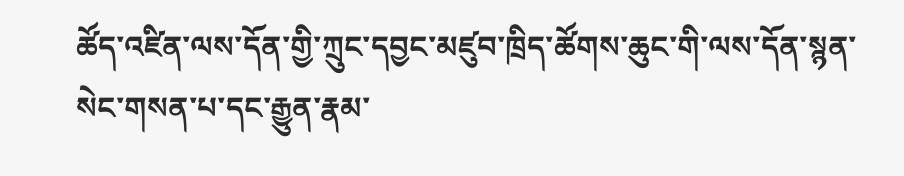ཚོད་འཛིན་ལས་དོན་གྱི་ཀྲུང་དབྱང་མཛུབ་ཁྲིད་ཚོགས་ཆུང་གི་ལས་དོན་སྙན་སེང་གསན་པ་དང་རྒྱུན་རྣམ་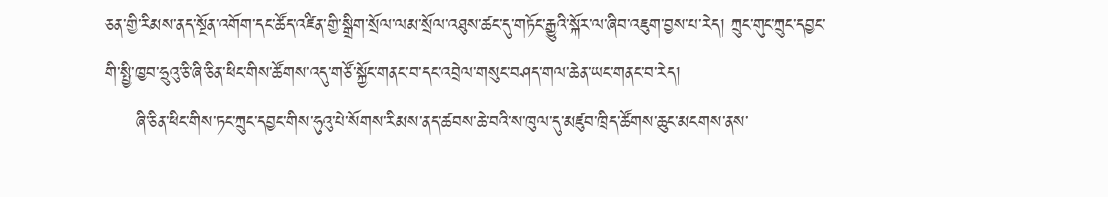ཅན་གྱི་རིམས་ནད་སྔོན་འགོག་དང་ཚོད་འཛིན་གྱི་སྒྲིག་སྲོལ་ལམ་སྲོལ་འཐུས་ཚང་དུ་གཏོང་རྒྱུའི་སྐོར་ལ་ཞིབ་འཇུག་བྱས་པ་རེད། ཀྲུང་གུང་ཀྲུང་དབྱང་གི་སྤྱི་ཁྱབ་ཧྲུའུ་ཅི་ཞི་ཅིན་ཕིང་གིས་ཚོགས་འདུ་གཙོ་སྐྱོང་གནང་བ་དང་འབྲེལ་གསུང་བཤད་གལ་ཆེན་ཡང་གནང་བ་རེད།
     ཞི་ཅིན་ཕིང་གིས་ཏང་ཀྲུང་དབྱང་གིས་ཧུའུ་པེ་སོགས་རིམས་ནད་ཚབས་ཆེ་བའི་ས་ཁུལ་དུ་མཛུབ་ཁྲིད་ཚོགས་ཆུང་མངགས་ནས་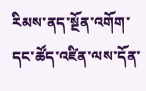རིམས་ནད་སྔོན་འགོག་དང་ཚོད་འཛིན་ལས་དོན་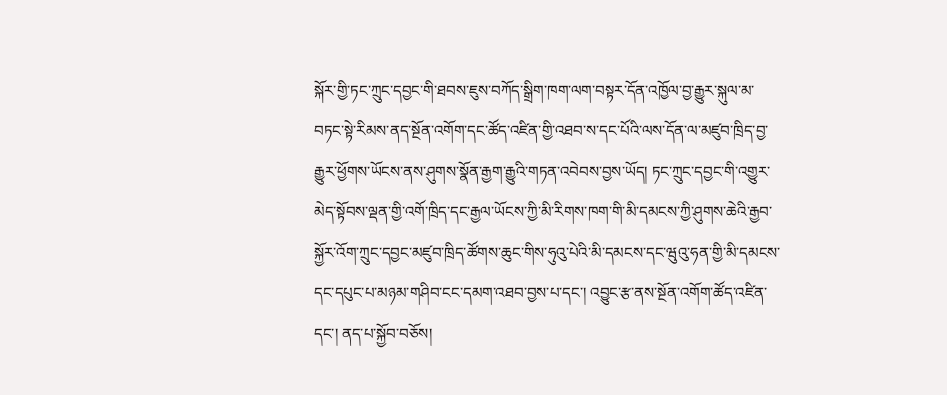སྐོར་གྱི་ཏང་ཀྲུང་དབྱང་གི་ཐབས་ཇུས་བཀོད་སྒྲིག་ཁག་ལག་བསྟར་དོན་འཁྱོལ་བྱ་རྒྱུར་སྐུལ་མ་བཏང་སྟེ་རིམས་ནད་སྔོན་འགོག་དང་ཚོད་འཛིན་གྱི་འཐབ་ས་དང་པོའི་ལས་དོན་ལ་མཛུབ་ཁྲིད་བྱ་རྒྱུར་ཕྱོགས་ཡོངས་ནས་ཤུགས་སྣོན་རྒྱག་རྒྱུའི་གཏན་འབེབས་བྱས་ཡོད། ཏང་ཀྲུང་དབྱང་གི་འགྱུར་མེད་སྟོབས་ལྡན་གྱི་འགོ་ཁྲིད་དང་རྒྱལ་ཡོངས་ཀྱི་མི་རིགས་ཁག་གི་མི་དམངས་ཀྱི་ཤུགས་ཆེའི་རྒྱབ་སྐྱོར་འོག་ཀྲུང་དབྱང་མཛུབ་ཁྲིད་ཚོགས་ཆུང་གིས་ཧུའུ་པེའི་མི་དམངས་དང་ཝུའུ་ཧན་གྱི་མི་དམངས་དང་དཔུང་པ་མཉམ་གཤིབ་ངང་དམག་འཐབ་བྱས་པ་དང་། འབྱུང་རྩ་ནས་སྔོན་འགོག་ཚོད་འཛིན་དང་། ནད་པ་སྐྱོབ་བཅོས།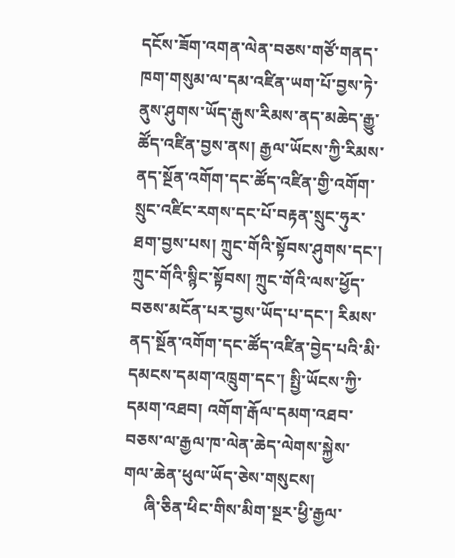དངོས་ཟོག་འགན་ལེན་བཅས་གཙོ་གནད་ཁག་གསུམ་ལ་དམ་འཛིན་ཡག་པོ་བྱས་ཏེ་ནུས་ཤུགས་ཡོད་རྒུས་རིམས་ནད་མཆེད་རྒྱུ་ཚོད་འཛིན་བྱས་ནས། རྒྱལ་ཡོངས་ཀྱི་རིམས་ནད་སྔོན་འགོག་དང་ཚོད་འཛིན་གྱི་འགོག་སྲུང་འཛིང་རགས་དང་པོ་བརྟན་སྲུང་ཧུར་ཐག་བྱས་པས། ཀྲུང་གོའི་སྟོབས་ཤུགས་དང་། ཀྲུང་གོའི་སྙིང་སྟོབས། ཀྲུང་གོའི་ལས་ཕྱོད་བཅས་མངོན་པར་བྱས་ཡོད་པ་དང་། རིམས་ནད་སྔོན་འགོག་དང་ཚོད་འཛིན་བྱེད་པའི་མི་དམངས་དམག་འཁྲུག་དང་། སྤྱི་ཡོངས་ཀྱི་དམག་འཐབ། འགོག་རྒོལ་དམག་འཐབ་བཅས་ལ་རྒྱལ་ཁ་ལེན་ཆེད་ལེགས་སྐྱེས་གལ་ཆེན་ཕུལ་ཡོད་ཅེས་གསུངས།
     ཞི་ཅིན་ཕིང་གིས་མིག་སྔར་ཕྱི་རྒྱལ་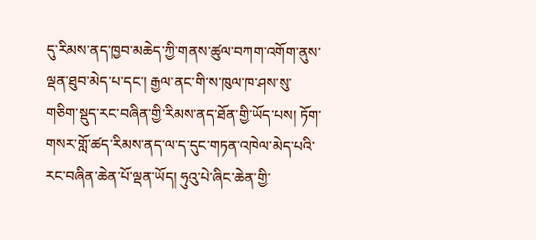དུ་རིམས་ནད་ཁྱབ་མཆེད་ཀྱི་གནས་ཚུལ་བཀག་འགོག་ནུས་ལྡན་ཐུབ་མེད་པ་དང་། རྒྱལ་ནང་གི་ས་ཁུལ་ཁ་ཤས་སུ་གཅིག་སྡུད་རང་བཞིན་གྱི་རིམས་ནད་ཐོན་གྱི་ཡོད་པས། ཏོག་གསར་གློ་ཚད་རིམས་ནད་ལ་ད་དུང་གཏན་འཁེལ་མེད་པའི་རང་བཞིན་ཆེན་པོ་ལྡན་ཡོད། ཧུའུ་པེ་ཞིང་ཆེན་གྱི་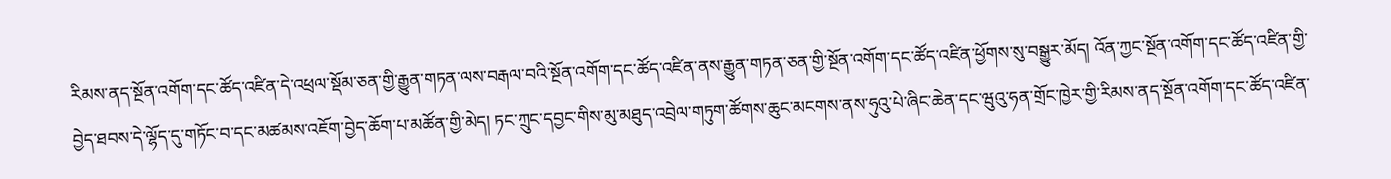རིམས་ནད་སྔོན་འགོག་དང་ཚོད་འཛིན་དེ་འཕྲལ་སྡོམ་ཅན་གྱི་རྒྱུན་གཏན་ལས་བརྒལ་བའི་སྔོན་འགོག་དང་ཚོད་འཛིན་ནས་རྒྱུན་གཏན་ཅན་གྱི་སྔོན་འགོག་དང་ཚོད་འཛིན་ཕྱོགས་སུ་བསྒྱུར་མོད། འོན་ཀྱང་སྔོན་འགོག་དང་ཚོད་འཛིན་གྱི་བྱེད་ཐབས་དེ་ལྷོད་དུ་གཏོང་བ་དང་མཚམས་འཇོག་བྱེད་ཆོག་པ་མཚོན་གྱི་མེད། ཏང་ཀྲུང་དབྱང་གིས་མུ་མཐུད་འབྲེལ་གཏུག་ཚོགས་ཆུང་མངགས་ནས་ཧུའུ་པེ་ཞིང་ཆེན་དང་ཝུའུ་ཧན་གྲོང་ཁྱེར་གྱི་རིམས་ནད་སྔོན་འགོག་དང་ཚོད་འཛིན་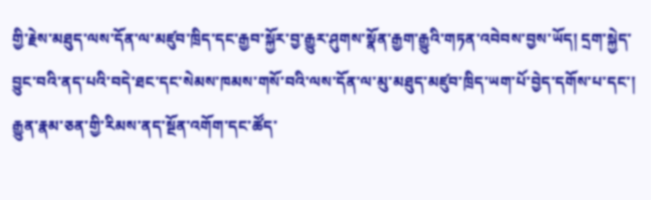གྱི་རྗེས་མཐུད་ལས་དོན་ལ་མཛུབ་ཁྲིད་དང་རྒྱབ་སྐྱོར་བྱ་རྒྱུར་ཤུགས་སྣོན་རྒྱག་རྒྱུའི་གཏན་འབེབས་བྱས་ཡོད། དྲག་སྐྱེད་བྱུང་བའི་ནད་པའི་བདེ་ཐང་དང་སེམས་ཁམས་གསོ་བའི་ལས་དོན་ལ་མུ་མཐུད་མཛུབ་ཁྲིད་ཡག་པོ་བྱེད་དགོས་པ་དང་། རྒྱུན་རྣམ་ཅན་གྱི་རིམས་ནད་སྔོན་འགོག་དང་ཚོད་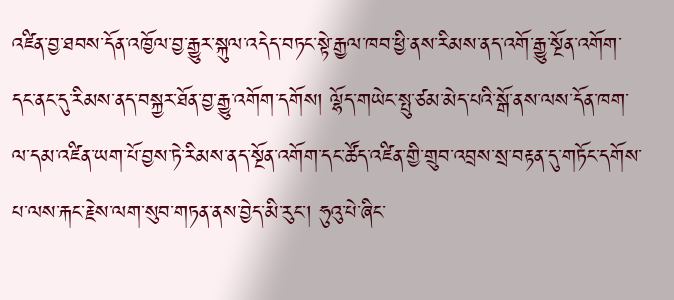འཛིན་བྱ་ཐབས་དོན་འཁྱོལ་བྱ་རྒྱུར་སྐུལ་འདེད་བཏང་སྟེ་རྒྱལ་ཁབ་ཕྱི་ནས་རིམས་ནད་འགོ་རྒྱུ་སྔོན་འགོག་དང་ནང་དུ་རིམས་ནད་བསྐྱར་ཐོན་བྱ་རྒྱུ་འགོག་དགོས། ལྷོད་གཡེང་སྤུ་ཙམ་མེད་པའི་སྒོ་ནས་ལས་དོན་ཁག་ལ་དམ་འཛིན་ཡག་པོ་བྱས་ཏེ་རིམས་ནད་སྔོན་འགོག་དང་ཚོད་འཛིན་གྱི་གྲུབ་འབྲས་སྲ་བརྟན་དུ་གཏོང་དགོས་པ་ལས་རྐང་རྗེས་ལག་སུབ་གཏན་ནས་བྱེད་མི་རུང་། ཧུའུ་པེ་ཞིང་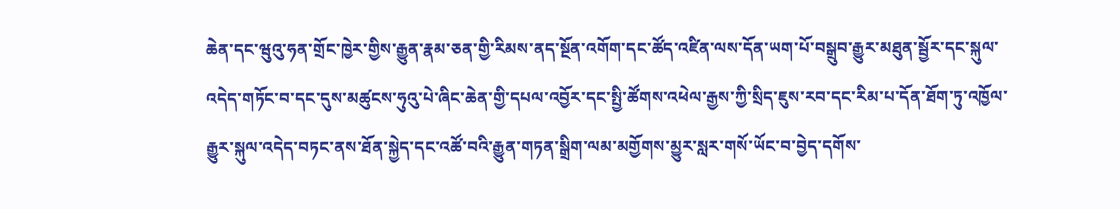ཆེན་དང་ཝུའུ་ཧན་གྲོང་ཁྱེར་གྱིས་རྒྱུན་རྣམ་ཅན་གྱི་རིམས་ནད་སྔོན་འགོག་དང་ཚོད་འཛིན་ལས་དོན་ཡག་པོ་བསྒྲུབ་རྒྱུར་མཐུན་སྦྱོར་དང་སྐུལ་འདེད་གཏོང་བ་དང་དུས་མཚུངས་ཧུའུ་པེ་ཞིང་ཆེན་གྱི་དཔལ་འབྱོར་དང་སྤྱི་ཚོགས་འཕེལ་རྒྱས་ཀྱི་སྲིད་ཇུས་རབ་དང་རིམ་པ་དོན་ཐོག་ཏུ་འཁྱོལ་རྒྱུར་སྐུལ་འདེད་བཏང་ནས་ཐོན་སྐྱེད་དང་འཚོ་བའི་རྒྱུན་གཏན་སྒྲིག་ལམ་མགྱོགས་མྱུར་སླར་གསོ་ཡོང་བ་བྱེད་དགོས་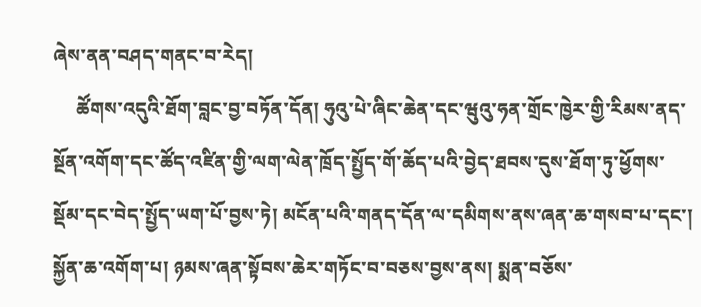ཞེས་ནན་བཤད་གནང་བ་རེད།
     ཚོགས་འདུའི་ཐོག་བླང་བྱ་བཏོན་དོན། ཧུའུ་པེ་ཞིང་ཆེན་དང་ཝུའུ་ཧན་གྲོང་ཁྱེར་གྱི་རིམས་ནད་སྔོན་འགོག་དང་ཚོད་འཛིན་གྱི་ལག་ལེན་ཁྲོད་སྤྱོད་གོ་ཆོད་པའི་བྱེད་ཐབས་དུས་ཐོག་ཏུ་ཕྱོགས་སྡོམ་དང་བེད་སྤྱོད་ཡག་པོ་བྱས་ཏེ། མངོན་པའི་གནད་དོན་ལ་དམིགས་ནས་ཞན་ཆ་གསབ་པ་དང་། སྐྱོན་ཆ་འགོག་པ། ཉམས་ཞན་སྟོབས་ཆེར་གཏོང་བ་བཅས་བྱས་ནས། སྨན་བཅོས་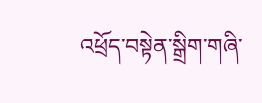འཕྲོད་བསྟེན་སྒྲིག་གཞི་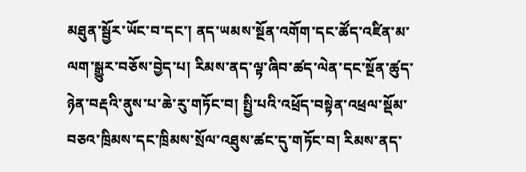མཐུན་སྦྱོར་ཡོང་བ་དང་། ནད་ཡམས་སྔོན་འགོག་དང་ཚོད་འཛིན་མ་ལག་སྒྱུར་བཅོས་བྱེད་པ། རིམས་ནད་ལྟ་ཞིབ་ཚད་ལེན་དང་སྔོན་ཚུད་ཉེན་བརྡའི་ནུས་པ་ཆེ་རུ་གཏོང་བ། སྤྱི་པའི་འཕྲོད་བསྟེན་འཕྲལ་སྡོམ་བཅའ་ཁྲིམས་དང་ཁྲིམས་སྲོལ་འཐུས་ཚང་དུ་གཏོང་བ། རིམས་ནད་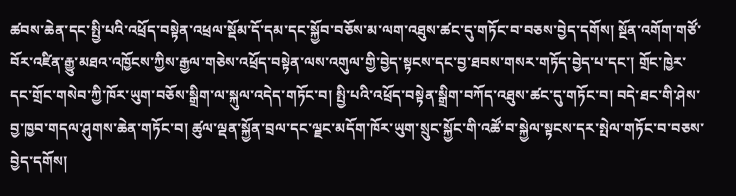ཚབས་ཆེན་དང་སྤྱི་པའི་འཕྲོད་བསྟེན་འཕྲལ་སྡོམ་དོ་དམ་དང་སྐྱོབ་བཅོས་མ་ལག་འཐུས་ཚང་དུ་གཏོང་བ་བཅས་བྱེད་དགོས། སྔོན་འགོག་གཙོ་བོར་འཛིན་རྒྱུ་མཐའ་འཁྱོངས་ཀྱིས་རྒྱལ་གཅེས་འཕྲོད་བསྟེན་ལས་འགུལ་གྱི་བྱེད་སྟངས་དང་བྱ་ཐབས་གསར་གཏོད་བྱེད་པ་དང་། གྲོང་ཁྱེར་དང་གྲོང་གསེབ་ཀྱི་ཁོར་ཡུག་བཅོས་སྒྲིག་ལ་སྐུལ་འདེད་གཏོང་བ། སྤྱི་པའི་འཕྲོད་བསྟེན་སྒྲིག་བཀོད་འཐུས་ཚང་དུ་གཏོང་བ། བདེ་ཐང་གི་ཤེས་བྱ་ཁྱབ་གདལ་ཤུགས་ཆེན་གཏོང་བ། ཚུལ་ལྡན་སྐྱོན་བྲལ་དང་ལྗང་མདོག་ཁོར་ཡུག་སྲུང་སྐྱོང་གི་འཚོ་བ་སྐྱེལ་སྟངས་དར་སྤེལ་གཏོང་བ་བཅས་བྱེད་དགོས།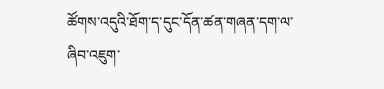ཚོགས་འདུའི་ཐོག་ད་དུང་དོན་ཚན་གཞན་དག་ལ་ཞིབ་འཇུག་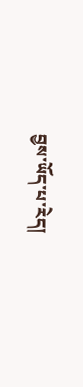བྱས་ཡོད་པ་རེད།